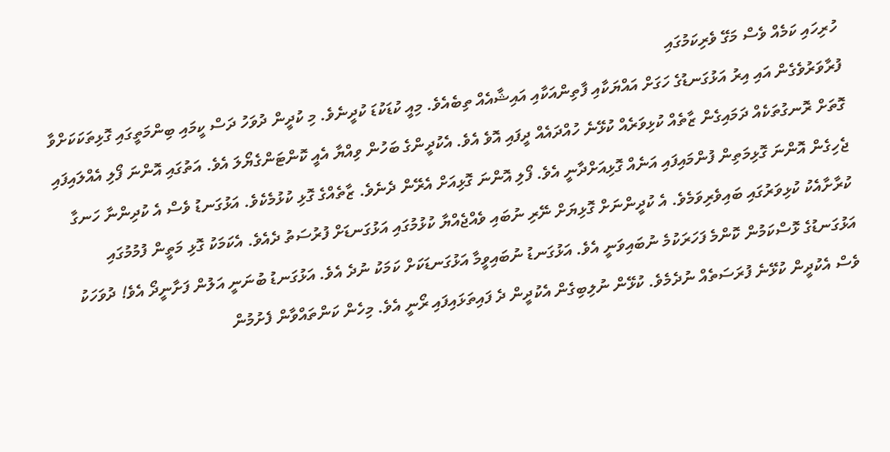ހުރިހައި ކަމެއް ވެސް މަގޭ ވެރިކަމުގައި
ފުރާވަރުވެގެން އައި އިރު އަޅުގަނޑުގެ ހަގަށް އައްޔަކާއި ފާތިންއަކާއި އައިޝާއެއް ތިބެއެވެ. މިއީ ކުޑަކުޑަ ކުދީނެވެ. މި ކުދީން ދުވަހު ދަސް ކީމައި ބިންމަތީގައި ގޮޅިތަކަކަށްވާ ގޮތަށް ރޮނގުތަކެއް ދަމައިގެން ޒާތެއް ކުޅިވަރެއް ކުޅޭނެ ހުއްދައެއް ދީފައި އޮވެ އެވެ. އެކުދީންގެ ބަހުން ވިއްޔާ އެއީ ކޮންޓަންގެޔޯލަ އެވެ. އަތުގައި އޮންނަ ފޯލި އެއްލައިފައި ޖެހިގެން އޮންނަ ގޮޅިމަތިން ފުންމައިފައި އަނެއް ގޮޅިއަށްދާނީ އެވެ. ފޯލި އޮންނަ ގޮޅިއަށް އެރޭން ދެނެވެ. ޒާތެއްގެ ގޮޅި ކުޅުމެކެވެ. އަޅުގަނޑު ވެސް އެ ކުދިންނާ ހަނގާ ކުރާށާއެކު ކުޅިވަރުގައި ބައިވެރިވަމެވެ. އެ ކުދީންނަށް ގޮޅިޔަށް ނޭރި ނުބައި ވެއްޖެއްޔާ ކުޅުމުގައި އަޅުގަނޑަށް ފުރުސަތު ދެއެވެ. އެކަމަކު ގޮޅި މަތީން ފުމުމުގައި އަޅުގަނޑުގެ ޅޮސްކަމުން ކޮންމެ ފަހަރަކުމެ ނުބައިވަނީ އެވެ. އަޅުގަނޑު ނުބައިވީމާ އަޅުގަނޑަކަށް ކަމަކު ނުދެ އެވެ. އަޅުގަނޑު ބުނަނީ އަލުން ފަށާނީދޯ އެވެ! ދުވަހަކު ވެސް އެކުދީން ކުޅޭނެ ފުރަސަތެއް ނުދެމެވެ. ކުޅޭން ނުލިބިގެން އެކުދީން ދެ ފައިތަޅައިފައި ރޯނީ އެވެ. މިހެން ކަންތައްވާން ފެށުމުން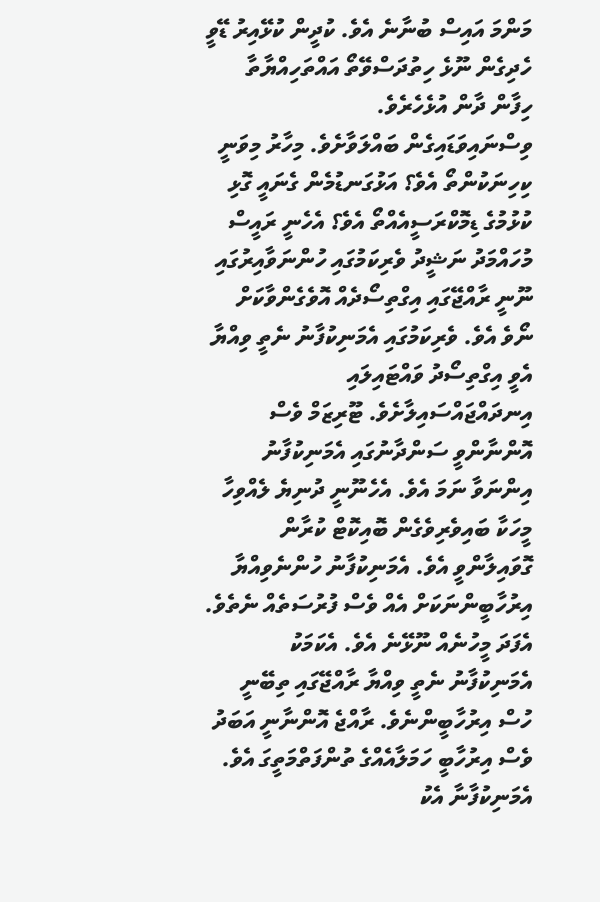މަންމަ އައިސް ބުނާނެ އެވެ. ކުދީން ކުޅޭއިރު ޑޭވީ ހެދިގެން ނޫޅެ ހިތުދަސްވޭތޯ އައްތަހިއްޔާތާ ހިފާން ދާން އުޅެހެރެވެ.
ވިސްނައިވަޑައިގެން ބައްލަވާށެވެ. މިހާރު މިވަނީ ކިހިނަކުންތޯ އެވެ؟ އަޅުގަނޑުމެން ގެނައީ ގޮޅި ކުޅުމުގެ ޑިމޮކްރަސީއެއްތޯ އެވެ؟ އެހެނީ ރައީސް މުހައްމަދު ނަޝީދު ވެރިކަމުގައި ހުންނަވާއިރުގައި ނޫނީ ރާއްޖޭގައި އިގްތިސޯދެއް އޮވެގެންވާކަށް ނޯވެ އެވެ. ވެރިކަމުގައި އެމަނިކުފާނު ނެތީ ވިއްޔާ އެވީ އިގްތިސޯދު ވައްޓައިލައި އިނދައްޖައްސައިލާށެވެ. ޓޫރިޒަމް ވެސް އޮންނާންވީ ސަންދާނުގައި އެމަނިކުފާނު އިންނަވާ ނަމަ އެވެ. އެހެނޫނީ ދުނިޔެ ލެއްވިހާ މީހަކާ ބައިވެރިވެގެން ބޮއިކޮޓް ކުރާން ގޮވައިލާންވީ އެވެ. އެމަނިކުފާނު ހުންނެވިއްޔާ އިރުހާބީންނަކަށް އެއް ވެސް ފުރުސަތެއް ނެތެވެ. އެފަދަ މީހުނެއް ނޫޅޭނެ އެވެ. އެކަމަކު އެމަނިކުފާނު ނެތީ ވިއްޔާ ރާއްޖޭގައި ތިބޭނީ ހުސް އިރުހާބީންނެވެ. ރާއްޖެ އޮންނާނީ އަބަދު ވެސް އިރުހާބީ ހަމަލާއެއްގެ ތުންފަތްމަތީގަ އެވެ. އެމަނިކުފާނާ އެކު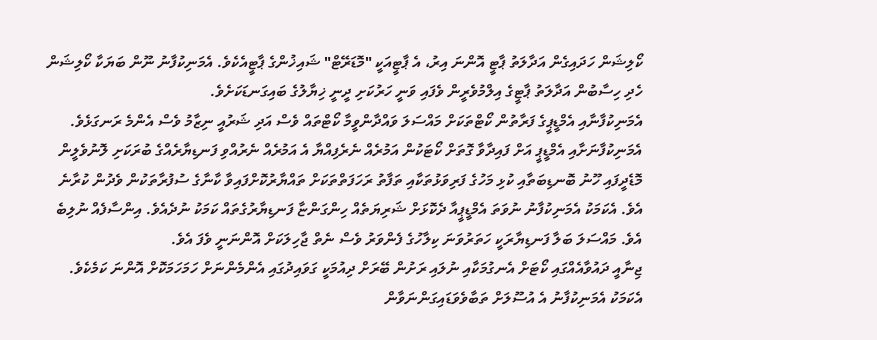ކޯލިޝަން ހަދައިގެން އަދާލަތު ޕާޓީ އޮންނަ އިރު، އެ ޕާޓީއަކީ "މޮޑަރޭޓް" ޝައިޚުންގެ ޕާޓީއެކެވެ. އެމަނިކުފާނު ނޫން ބަޔަކާ ކޯލިޝަން ހެދި ހިސާބުން އަދާލަތު ޕާޓީގެ އިލްމުވެރީން ވެފައި ވަނީ ހަރުކަށި ދީނީ ޚިޔާލުގެ ބައިގަނޑަކަށެވެ.
އެމަނިކުފާނާއި އެމްޑީޕީގެ ފަރާތުން ކޯޓްތަކަށް މައްސަލަ ވައްދާންވީމާ ކޯޓްތައް ވެސް އަދި ޝަރުއީ ނިޒާމު ވެސް އެންމެ ރަނގަޅެވެ. އެމަނިކުފާނަށާއި އެމްޑީޕީ އަށް ފައިދާވާ ގޮތަށް ކޯޓަކުން އަމުރެއް ނެރެފިއްޔާ އެ އަމުރެއް ނެރުއްވި ފަނޑިޔާރެއްގެ ބުރަކަށި ލޮނުވެލީން މޮޑެދީފައި ހޫނު ބޮނޑިބަތާއި ކުޅި މަހުގެ ފަރިވަޅުތަކާއި ތަފާތު ރަހަފަތްތަކަށް ތައްޔާރުކޮށްފައިވާ ކާނާގެ ސުފުރާތަކުން ވެދުން ކުރާނެ އެވެ. އެކަމަކު އެމަނިކުފާނު ނުވަތަ އެމްޑީޕީއާ ދެކޮޅަށް ޝަރިޔަތެއް ހިންގަންޏާ ފަނޑިޔާރުގެތައް ކަމަކު ނުދެއެވެ. އިންސާފެއް ނުލިބެ އެވެ. މައްސަލަ ބަލާ ފަނޑިޔާރަކީ ހަތަރުވަނަ ކިލާހުގެ ފެންވަރު ވެސް ނެތް ޖާހިލަކަށް އޮންނަނީ ވެފަ އެވެ.
ޖިނާއީ ދައުވާއެއްގައި ކޯޓަށް އެނގުމަކާއި ނުލައި ރަށުން ބޭރަށް ދިއުމަކީ ގަވައިދުގައި އެންމެންނަށް ހަމަހަމަކޮށް އޮންނަ ކަމެކެވެ. އެކަމަކު އެމަނިކުފާނު އެ އުސޫލަށް ތަބާވެވަޑައިގަންނަވާން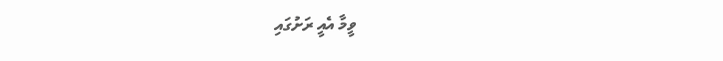ވީމާ އެއީ ރަށުގައި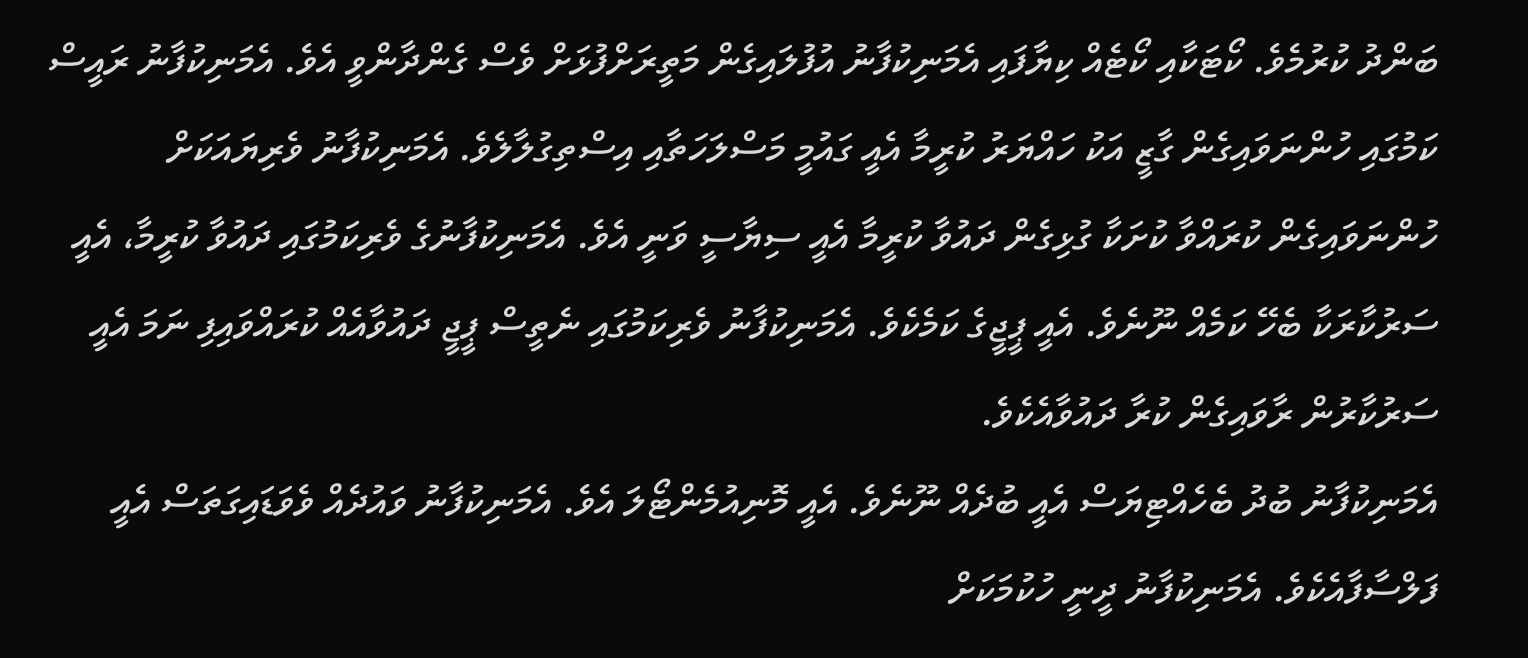ބަންދު ކުރުމެވެ. ކޯޓަކާއި ކޯޓެއް ކިޔާފައި އެމަނިކުފާނު އުފުލައިގެން މަތީރަށްފުޅަށް ވެސް ގެންދާންވީ އެވެ. އެމަނިކުފާނު ރައީސް ކަމުގައި ހުންނަވައިގެން ގާޒީ އަކު ހައްޔަރު ކުރީމާ އެއީ ގައުމީ މަސްލަހަތާއި އިސްތިގުލާލެވެ. އެމަނިކުފާނު ވެރިޔައަކަށް ހުންނަވައިގެން ކުރައްވާ ކުށަކާ ގުޅިގެން ދައުވާ ކުރީމާ އެއީ ސިޔާސީ ވަނީ އެވެ. އެމަނިކުފާނުގެ ވެރިކަމުގައި ދައުވާ ކުރީމާ، އެއީ ސަރުކާރަކާ ބެހޭ ކަމެއް ނޫނެވެ. އެއީ ޕީޖީގެ ކަމެކެވެ. އެމަނިކުފާނު ވެރިކަމުގައި ނެތީސް ޕީޖީ ދައުވާއެއް ކުރައްވައިފި ނަމަ އެއީ ސަރުކާރުން ރާވައިގެން ކުރާ ދައުވާއެކެވެ.
އެމަނިކުފާނު ބުދު ބެހެއްޓިޔަސް އެއީ ބުދެއް ނޫނެވެ. އެއީ މޮނިއުމެންޓޯލަ އެވެ. އެމަނިކުފާނު ވައުދެއް ވެވަޑައިގަތަސް އެއީ ފަލްސާފާއެކެވެ. އެމަނިކުފާނު ދީނީ ހުކުމަކަށް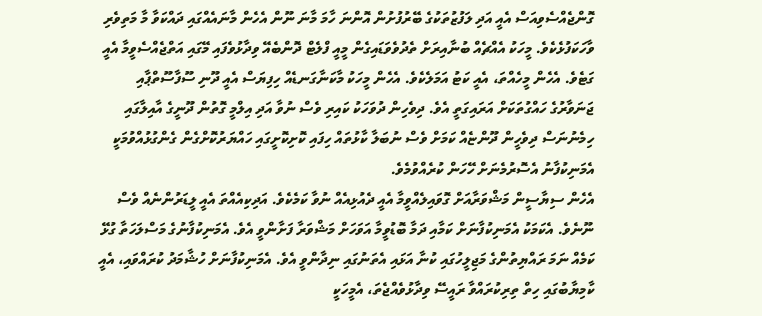ގޮންޖެއްސެވިއަސް އެއީ އަދި ލަފުޒުތަކުގެ ބޭރުފުށުން އޮންނަ ހާމަ މާނަ ނޫން އެހެން މާނައެއްގައި ދައްކަވާ މާ މަތިވެރި ވާހަކަފުޅެކެވެ. މީހަކު އެއްޗެއް ބުނާއިރަށް ތެދުވެވަޑައިގެން މީއީ ފްލެޓް ދޮންބެއޭ ވިދާޅުވެފައި މޭގައި އަތްޖެއްސެވީމާ އެއީ ގަޓެވެ. އެހެން މީހެއްތަ، އެއީ ކަޓު އަމަލެކެވެ. އެހެން މީހަކު މާކަނާގަނޑެއް ހިފިޔަސް އެއީ ދޫނި ސޫފާސޫތްޕާއި ޖަނަވާރުގެ ހައްގުތަކަށް އަރައިގަތީ އެވެ. ދިވެހިން ދުވަހަކު ކައިރި ވެސް ނުވާ އަދި އިލްމީ ގޮތުން ދޫނީގެ އާއިލާގައި ހިމެނުނަސް ދިވެހީން ދޫންޏެއް ކަމަށް ވެސް ނުބަލާ ކާޅުތައް ހިފައި ކޮށިކޮށީގައި ހައްޔަރުކޮށްގެން ގެންގުޅުއްވުމަކީ އެމަނިކުފާނު އެސޮރުމެނަށް ހޭހަން ކުރެއްވުމެވެ.
އެހެން ސިޔާސީން މަޝްވަރާއަށް ގޮވައިލެއްވީމާ އެއީ ދެއުޅިއެއް ނުވާ ކަމެކެވެ. އަދިކިއެއްތަ އެއީ ލީޑަރުންނެއް ވެސް ނޫނެވެ. އެކަމަކު އެމަނިކުފާނަށް ކަމާއި ދަމާ ބޮޑުވީމާ އަވަހަށް މަޝްވަރާ ފަށާންވީ އެވެ. އެމަނިކުފާނުގެ މަސްލަހަތާ ގުޅޭ ކަމެއް ނަމަ ރައްޔިތުންގެ މަޖިލީހުގައި ކުނާ އަޅައި އެތަނުގައި ނިދާންވީ އެވެ. އެމަނިކުފާނަށް ހުޝާމަދު ކުރައްވައި، އެއީ ކާމިޔާބުގައި ހިތް ތިރިކުރައްވާ ރައީސޭ ވިދާޅުވެއްޖެތަ، އެމީހަކީ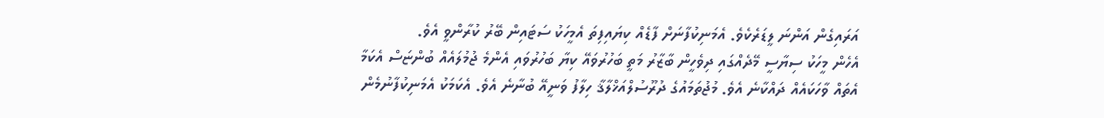އަރައިގެން އަންނަ ލީޑަރެކެވެ. އެމަނިކުފާނަށް ފާޑެއް ކިޔައިފިތަ އެމީހަކު ސަޓައިން ބޭރު ކުރާންވީ އެވެ.
އެހެން މީހަކު ސިޔާސީ މޭދެއްގައި ދިވެހީން ބާޒާރު މަތީ ބަހުރުވައޭ ކިޔާ ބަހުރުވައި އެންމެ ޖުމުލައެއް ބުންޏަސް އެކަމާ އެތައް ވާހަކައެއް ދައްކާނެ އެވެ. މުޖުތަމައުގެ ދުރޫސުލްއަޚްލާޤާ ހިލާފު ވަނީއޭ ބުނާނެ އެވެ. އެކަމަކު އެމަނިކުފާނުމެން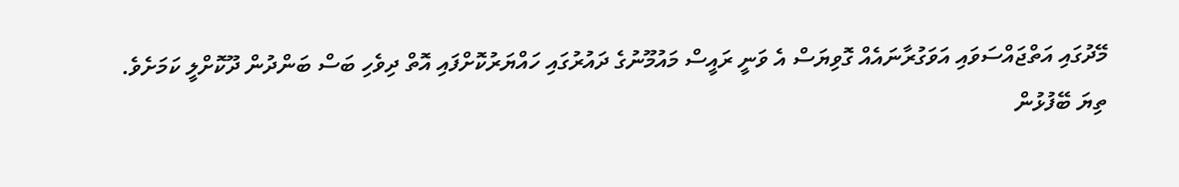މޭދުގައި އަތްޖައްސަވައި އަވަގުރާނައެއް ގޮވިޔަސް އެ ވަނީ ރައީސް މައުމޫނުގެ ދައުރުގައި ހައްޔަރުކޮށްފައި އޮތް ދިވެހި ބަސް ބަންދުން ދޫކޮށްލީ ކަމަށެވެ.
ތިޔަ ބޭފުޅުން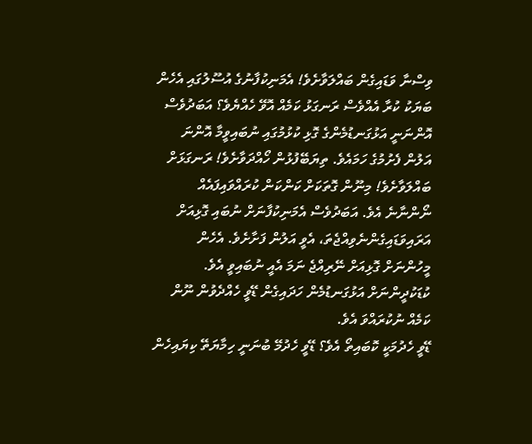ވިސްނާ ވަޑައިގެން ބައްލަވާށެވެ! އެމަނިކުފާނުގެ އުސޫލުގައި އެހެން ބަޔަކު ކުރާ އެއްވެސް ރަނގަޅު ކަމެއް އޮވޭ ހެއްޔެވެ؟ އަބަދުވެސް އޮންނަނީ އަޅުގަނޑުމެންގެ ގޮޅި ކުޅުމުގައި ނުބައިވީމާ އޮންނަ އަލުން ފެށުމުގެ ހަމައެވެ. ތިޔަބޭފުޅުން ހޯއްދަވާށެވެ! ރަނގަޅަށް ބައްލަވާށެވެ! މިނޫން ގޮތަކަށް ކަންކަން ކުރައްވައިފައެއް ނޯންނާނެ އެވެ. އަބަދުވެސް އެމަނިކުފާނަށް ނުބައި ގޮޅިއަށް އަރައިވަޑައިގެންނެވިއްޖެތަ، އެވީ އަލުން ފަށާށެވެ. އެހެން މީހުންނަށް ގޮޅިއަށް ނޭރިއްޖެ ނަމަ އެއީ ނުބައިވީ އެވެ. ކުޑަކުދީންނަށް އަޅުގަނޑުމެން ހަދައިގެން ޑޭވީ ހެއްދެވުން ނޫން ކަމެއް ނުކުރައްވަ އެވެ.
ޑޭވީ ހެދުމަކީ ކޮބައިތޯ އެވެ؟ ޑޭވީ ހެދުމޭ ބުނަނީ ހިމާޔަތޭ ކިޔައިހެން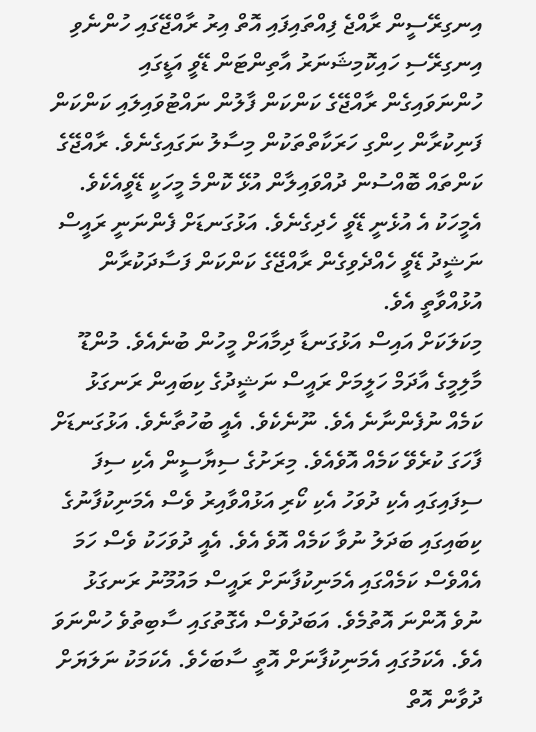އިނގިރޭސީން ރާއްޖެ ފިއްތައިފައި އޮތް އިރު ރާއްޖޭގައި ހުންނެވި އިނގިރޭސި ހައިކޮމިޝަނަރު އާތިންޓަން ޑޭވީ އަޑީގައި ހުންނަވައިގެން ރާއްޖޭގެ ކަންކަން ފާލުން ނައްޓުވައިލައި ކަންކަން ފަނިކުރާން ހިންގި ހަރަކާތްތަކުން މިސާލު ނަގައިގެނެވެ. ރާއްޖޭގެ ކަންތައް ބޮއްސުން ދުއްވައިލާން އުޅޭ ކޮންމެ މީހަކީ ޑޭވީއެކެވެ. އެމީހަކު އެ އުޅެނީ ޑޭވީ ހެދިގެނެވެ. އަޅުގަނޑަށް ފެންނަނީ ރައީސް ނަޝީދު ޑޭވީ ހެއްދެވިގެން ރާއްޖޭގެ ކަންކަން ފަސާދަކުރާން އުޅުއްވާތީ އެވެ.
މިކަލަކަށް އައިސް އަޅުގަނޑާ ދިމާއަށް މީހުން ބުނެއެވެ. މުންޑޫ މާލިމީގެ އާދަމް ހަލީމަށް ރައީސް ނަޝީދުގެ ކިބައިން ރަނގަޅު ކަމެއް ނުފެންނާނެ އެވެ. ނޫނެކެވެ. އެއީ ބުހުތާނެވެ. އަޅުގަނޑަށް ފާހަގަ ކުރެވޭ ކަމެއް އޮވެއެވެ. މިރަށުގެ ސިޔާސީން އެކި ސިފަ ސިފައިގައި އެކި ދުވަހު އެކި ކޯރި އަޅުއްވާއިރު ވެސް އެމަނިކުފާނުގެ ކިބައިގައި ބަދަލު ނުވާ ކަމެއް އޮވެ އެވެ. އެއީ ދުވަހަކު ވެސް ހަމަ އެއްވެސް ކަމެއްގައި އެމަނިކުފާނަށް ރައީސް މައުމޫނު ރަނގަޅު ނުވެ އޮންނަ އޮތުމެވެ. އަބަދުވެސް އެގޮތުގައި ސާބިތުވެ ހުންނަވަ އެވެ. އެކަމުގައި އެމަނިކުފާނަށް އޮތީ ސާބަހެވެ. އެކަމަކު ނަލަޔަށް ދުވާން އޮތް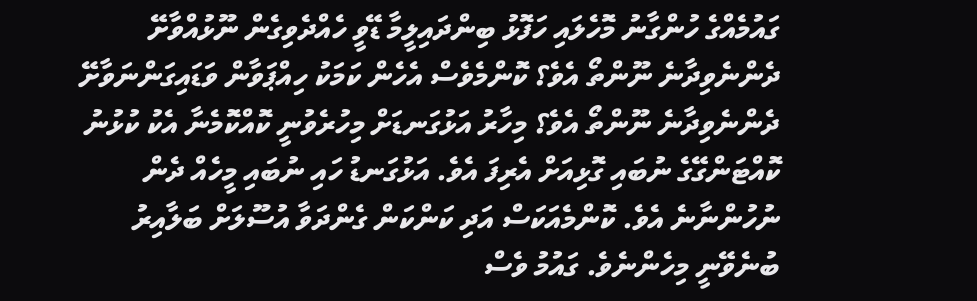ގައުމެއްގެ ހުންގާނު މޮހެލައި ހަފޮޅު ބިންދައިލީމާ ޑޭވީ ހެއްދެވިގެން ނޫޅުއްވާށޭ ދެންނެވިދާނެ ނޫންތޯ އެވެ؟ ކޮންމެވެސް އެހެން ކަމަކު ހިއްޕަވާން ވަޑައިގަންނަވާށޭ ދެންނެވިދާނެ ނޫންތޯ އެވެ؟ މިހާރު އަޅުގަނޑަށް މިހުރެވުނީ ކޮއްކޮމެނާ އެކު ކުޅުނު ކޮއްޓަންގޭގެ ނުބައި ގޮޅިއަށް އެރިފަ އެވެ. އަޅުގަނޑު ހައި ނުބައި މީހެއް ދެން ނުހުންނާނެ އެވެ. ކޮންމެއަކަސް އަދި ކަންކަން ގެންދަވާ އުސޫލަށް ބަލާއިރު ބުނެވޭނީ މިހެންނެވެ. ގައުމު ވެސް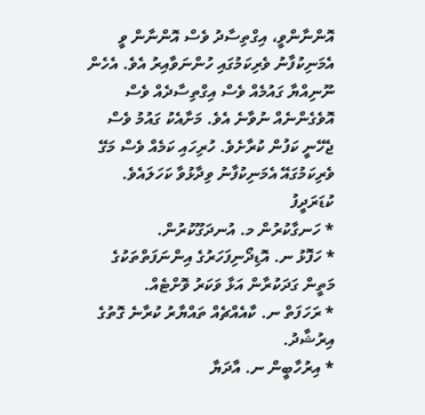އޮންނާންވީ، އިގްތިސާދު ވެސް އޮންނާން ވީ އެމަނިކުފާނު ވެރިކަމުގައި ހުންނަވާއިރު އެވެ. އެހެން ނޫނިއްޔާ ގައުމެއް ވެސް އިގްތިސާދެއް ވެސް އޮވެގެންނެއް ނުވާނެ އެވެ. މަށާއެކު ގައުމު ވެސް ޖެހޭނީ ކަފުން ކުރާށެވެ. ހުރިހައި ކަމެއް ވެސް މަގޭ ވެރިކަމުގައޭ އެމަނިކުފާނު ވިދާޅުވާ ކަހަލައެވެ.
ކުޑަރަދީފު
* ހަނގާކުރުން މ. އުނދަގޫކުރުން.
* ހަފޮޅު ނ. އޮޑިދޯނިފަހަރުގެ އިންނަފަތްތަކުގެ މަތީން ގަދަކުރާން އަޅާ ވަކަރު ވޮށްޓެއް.
* ރަހަފަތް ނ. ކާއެއްޗެއް ތައްޔާރު ކުރާނެ ގޮތުގެ އިރުޝާދު.
* އިރުހާބީން ނ. އާދަޔާ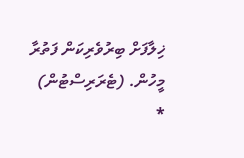ޚިލާފަށް ބިރުވެރިކަން ފަތުރާ މީހުން. (ޓެރަރިސްޓުން)
*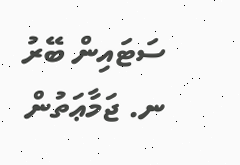ސަޓައިން ބޭރު ނ. ޖަމާޢަތުން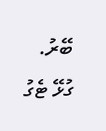ބޭރު.
ގުޅޭ ޓެގު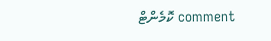comment ކޮމެންޓް